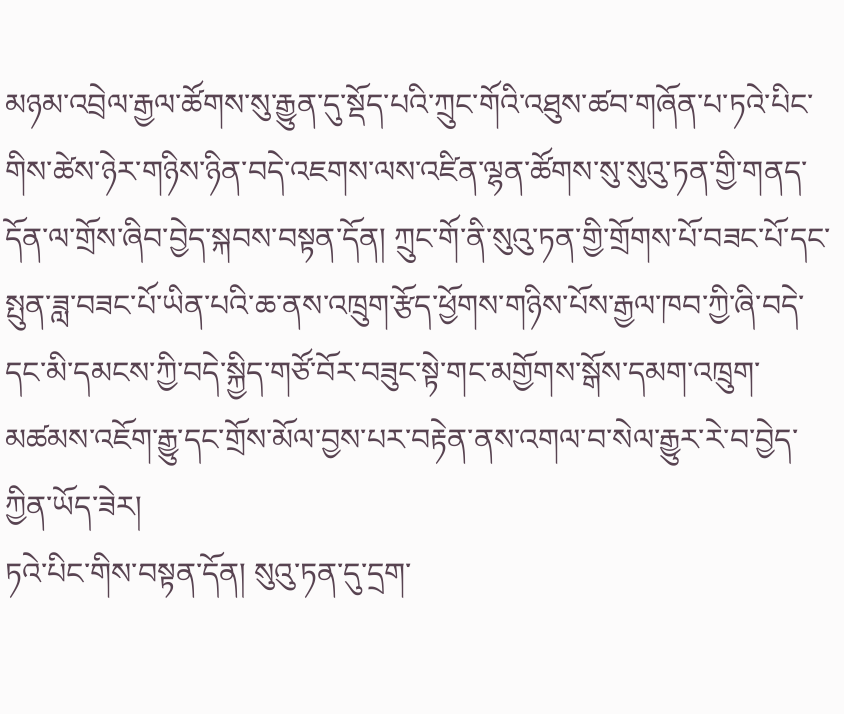མཉམ་འབྲེལ་རྒྱལ་ཚོགས་སུ་རྒྱུན་དུ་སྡོད་པའི་ཀྲུང་གོའི་འཐུས་ཚབ་གཞོན་པ་ཏའེ་པིང་གིས་ཚེས་ཉེར་གཉིས་ཉིན་བདེ་འཇགས་ལས་འཛིན་ལྷན་ཚོགས་སུ་སུའུ་ཏན་གྱི་གནད་དོན་ལ་གྲོས་ཞིབ་བྱེད་སྐབས་བསྟན་དོན། ཀྲུང་གོ་ནི་སུའུ་ཏན་གྱི་གྲོགས་པོ་བཟང་པོ་དང་སྤུན་ཟླ་བཟང་པོ་ཡིན་པའི་ཆ་ནས་འཁྲུག་རྩོད་ཕྱོགས་གཉིས་པོས་རྒྱལ་ཁབ་ཀྱི་ཞི་བདེ་དང་མི་དམངས་ཀྱི་བདེ་སྐྱིད་གཙོ་བོར་བཟུང་སྟེ་གང་མགྱོགས་སྒོས་དམག་འཁྲུག་མཚམས་འཇོག་རྒྱུ་དང་གྲོས་མོལ་བྱས་པར་བརྟེན་ནས་འགལ་བ་སེལ་རྒྱུར་རེ་བ་བྱེད་ཀྱིན་ཡོད་ཟེར།
ཏའེ་པིང་གིས་བསྟན་དོན། སུའུ་ཏན་དུ་དྲག་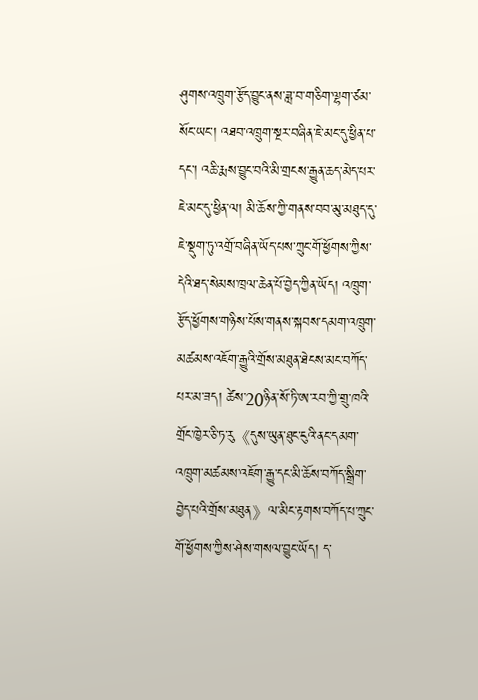ཤུགས་འཁྲུག་རྩོད་བྱུང་ནས་ཟླ་བ་གཅིག་ལྷག་ཙམ་སོང་ཡང་། འཐབ་འཁྲུག་སྔར་བཞིན་ཇེ་མང་དུ་ཕྱིན་པ་དང་། འཆི་རྨས་བྱུང་བའི་མི་གྲངས་རྒྱུན་ཆད་མེད་པར་ཇེ་མང་དུ་ཕྱིན་ལ། མི་ཆོས་ཀྱི་གནས་བབ་མུ་མཐུད་དུ་ཇེ་སྡུག་ཏུ་འགྲོ་བཞིན་ཡོད་པས་ཀྲུང་གོ་ཕྱོགས་ཀྱིས་དེའི་ཐད་སེམས་ཁྲལ་ཆེན་པོ་བྱེད་ཀྱིན་ཡོད། འཁྲུག་རྩོད་ཕྱོགས་གཉིས་པོས་གནས་སྐབས་དམག་འཁྲུག་མཚམས་འཇོག་རྒྱུའི་གྲོས་མཐུན་ཐེངས་མང་བཀོད་པར་མ་ཟད། ཚེས་20ཉིན་སོ་ཏི་ཨ་རབ་ཀྱི་གྲུ་ཁའི་གྲོང་ཁྱེར་ཅི་ཏ་རུ《དུས་ཡུན་ཐུང་ངུའི་ནང་དམག་འཁྲུག་མཚམས་འཇོག་རྒྱུ་དང་མི་ཆོས་བཀོད་སྒྲིག་བྱེད་པའི་གྲོས་མཐུན》ལ་མིང་རྟགས་བཀོད་པ་ཀྲུང་གོ་ཕྱོགས་ཀྱིས་ཤེས་གསལ་བྱུང་ཡོད། ད་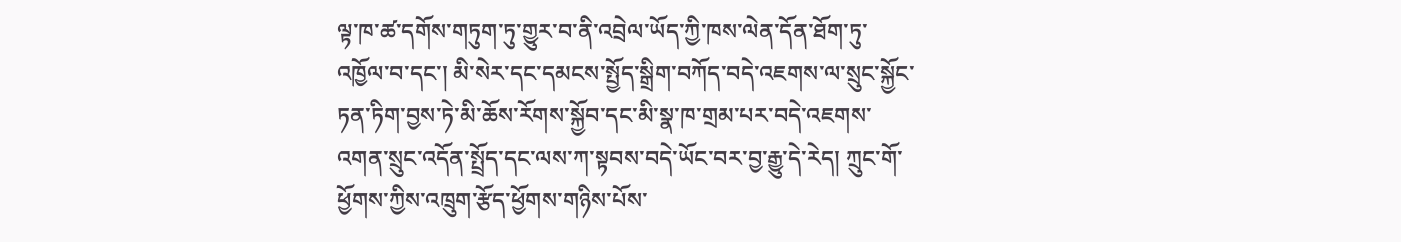ལྟ་ཁ་ཚ་དགོས་གཏུག་ཏུ་གྱུར་བ་ནི་འབྲེལ་ཡོད་ཀྱི་ཁས་ལེན་དོན་ཐོག་ཏུ་འཁྱོལ་བ་དང་། མི་སེར་དང་དམངས་སྤྱོད་སྒྲིག་བཀོད་བདེ་འཇགས་ལ་སྲུང་སྐྱོང་ཏན་ཏིག་བྱས་ཏེ་མི་ཆོས་རོགས་སྐྱོབ་དང་མི་སྣ་ཁ་གྲམ་པར་བདེ་འཇགས་འགན་སྲུང་འདོན་སྤྲོད་དང་ལས་ཀ་སྟབས་བདེ་ཡོང་བར་བྱ་རྒྱུ་དེ་རེད། ཀྲུང་གོ་ཕྱོགས་ཀྱིས་འཁྲུག་རྩོད་ཕྱོགས་གཉིས་པོས་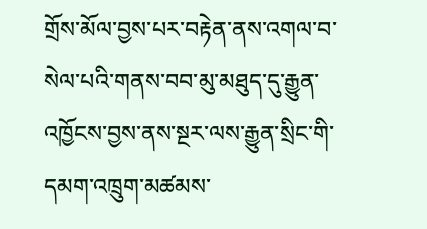གྲོས་མོལ་བྱས་པར་བརྟེན་ནས་འགལ་བ་སེལ་པའི་གནས་བབ་མུ་མཐུད་དུ་རྒྱུན་འཁྱོངས་བྱས་ནས་སྔར་ལས་རྒྱུན་སྲིང་གི་དམག་འཁྲུག་མཚམས་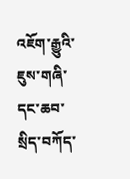འཇོག་རྒྱུའི་ཇུས་གཞི་དང་ཆབ་སྲིད་བཀོད་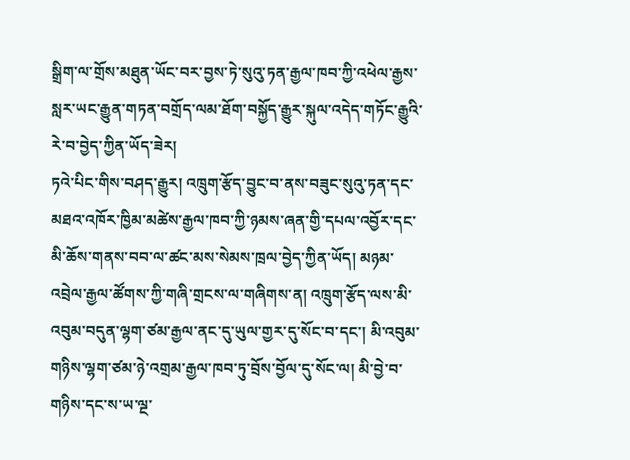སྒྲིག་ལ་གྲོས་མཐུན་ཡོང་བར་བྱས་ཏེ་སུའུ་ཏན་རྒྱལ་ཁབ་ཀྱི་འཕེལ་རྒྱས་སླར་ཡང་རྒྱུན་གཏན་བགྲོད་ལམ་ཐོག་བསྐྱོད་རྒྱུར་སྐུལ་འདེད་གཏོང་རྒྱུའི་རེ་བ་བྱེད་ཀྱིན་ཡོད་ཟེར།
ཏའེ་པིང་གིས་བཤད་རྒྱུར། འཁྲུག་རྩོད་བྱུང་བ་ནས་བཟུང་སུའུ་ཏན་དང་མཐའ་འཁོར་ཁྱིམ་མཚེས་རྒྱལ་ཁབ་ཀྱི་ཉམས་ཞན་གྱི་དཔལ་འབྱོར་དང་མི་ཆོས་གནས་བབ་ལ་ཚང་མས་སེམས་ཁྲལ་བྱེད་ཀྱིན་ཡོད། མཉམ་འབྲེལ་རྒྱལ་ཚོགས་ཀྱི་གཞི་གྲངས་ལ་གཞིགས་ན། འཁྲུག་རྩོད་ལས་མི་འབུམ་བདུན་ལྷག་ཙམ་རྒྱལ་ནང་དུ་ཡུལ་གྱར་དུ་སོང་བ་དང་། མི་འབུམ་གཉིས་ལྷག་ཙམ་ཉེ་འགྲམ་རྒྱལ་ཁབ་ཏུ་བྲོས་བྱོལ་དུ་སོང་ལ། མི་བྱེ་བ་གཉིས་དང་ས་ཡ་ལྔ་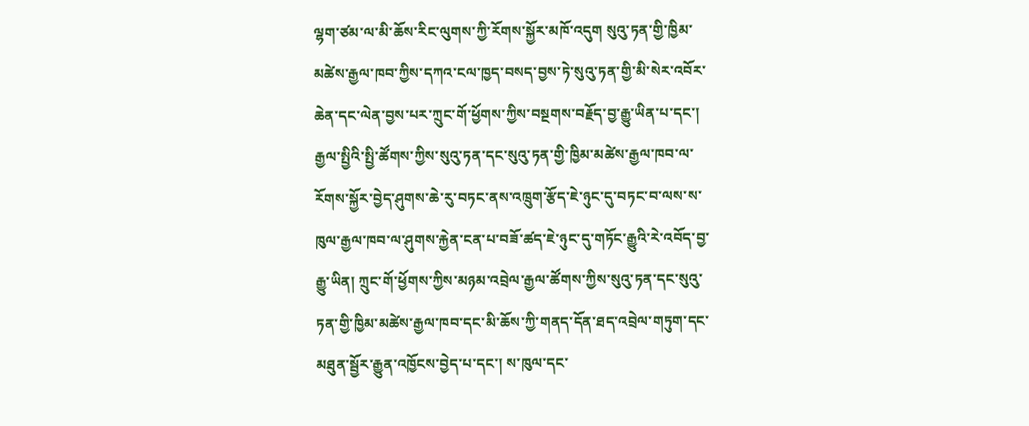ལྷག་ཙམ་ལ་མི་ཆོས་རིང་ལུགས་ཀྱི་རོགས་སྐྱོར་མཁོ་འདུག སུའུ་ཏན་གྱི་ཁྱིམ་མཚེས་རྒྱལ་ཁབ་ཀྱིས་དཀའ་ངལ་ཁྱད་བསད་བྱས་ཏེ་སུའུ་ཏན་གྱི་མི་སེར་འབོར་ཆེན་དང་ལེན་བྱས་པར་ཀྲུང་གོ་ཕྱོགས་ཀྱིས་བསྔགས་བརྗོད་བྱ་རྒྱུ་ཡིན་པ་དང་། རྒྱལ་སྤྱིའི་སྤྱི་ཚོགས་ཀྱིས་སུའུ་ཏན་དང་སུའུ་ཏན་གྱི་ཁྱིམ་མཚེས་རྒྱལ་ཁབ་ལ་རོགས་སྐྱོར་བྱེད་ཤུགས་ཆེ་རུ་བཏང་ནས་འཁྲུག་རྩོད་ཇེ་ཉུང་དུ་བཏང་བ་ལས་ས་ཁུལ་རྒྱལ་ཁབ་ལ་ཤུགས་རྐྱེན་ངན་པ་བཟོ་ཚད་ཇེ་ཉུང་དུ་གཏོང་རྒྱུའི་རེ་འབོད་བྱ་རྒྱུ་ཡིན། ཀྲུང་གོ་ཕྱོགས་ཀྱིས་མཉམ་འབྲེལ་རྒྱལ་ཚོགས་ཀྱིས་སུའུ་ཏན་དང་སུའུ་ཏན་གྱི་ཁྱིམ་མཚེས་རྒྱལ་ཁབ་དང་མི་ཆོས་ཀྱི་གནད་དོན་ཐད་འབྲེལ་གཏུག་དང་མཐུན་སྦྱོར་རྒྱུན་འཁྱོངས་བྱེད་པ་དང་། ས་ཁུལ་དང་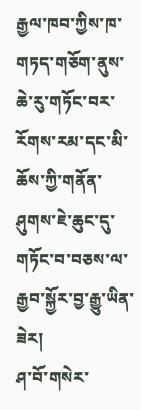རྒྱལ་ཁབ་ཀྱིས་ཁ་གཏད་གཅོག་ནུས་ཆེ་རུ་གཏོང་བར་རོགས་རམ་དང་མི་ཆོས་ཀྱི་གནོན་ཤུགས་ཇེ་ཆུང་དུ་གཏོང་བ་བཅས་ལ་རྒྱབ་སྐྱོར་བྱ་རྒྱུ་ཡིན་ཟེར།
ཤ་བོ་གསེར་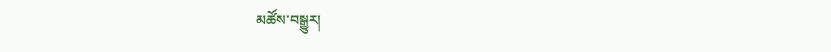མཚོས་བསྒྱུར།